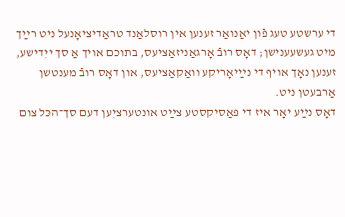די ערשטע טעג פֿון יאַנואַר זענען אין רוסלאַנד טראַדיציאָנעל ניט רײַך מיט געשעענישן; דאָס רובֿ אָרגאַניזאַציעס, בתוכם אויך אַ סך ייִדישע, זענען נאָך אויף די נײַיאָריקע וואַקאַציעס, און דאָס רובֿ מענטשן אַרבעטן ניט.
דאָס נײַע יאָר איז די פּאַסיקסטע צײַט אונטערציִען דעם סך־הכּל צום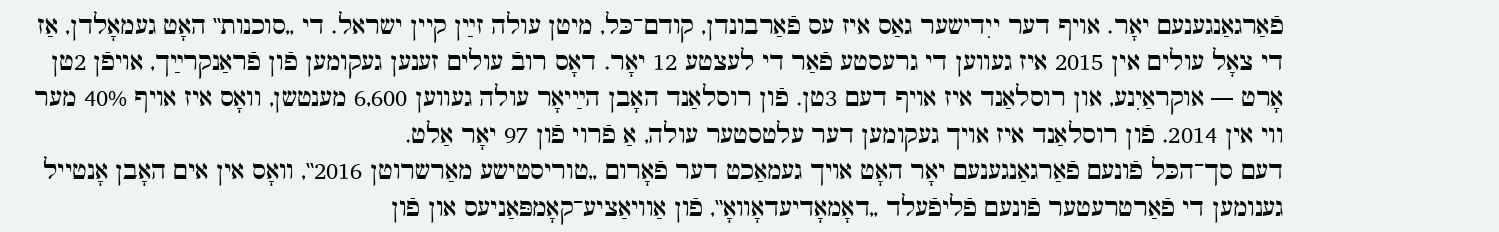פֿאַרגאַנגענעם יאָר. אויף דער ייִדישער גאַס איז עס פֿאַרבונדן, קודם־כּל, מיטן עולה זײַן קיין ישראל. די „סוכנות‟ האָט געמאָלדן, אַז די צאָל עולים אין 2015 איז געווען די גרעסטע פֿאַר די לעצטע 12 יאָר. דאָס רובֿ עולים זענען געקומען פֿון פֿראַנקרײַך, אויפֿן 2טן אָרט — אוקראַיִנע, און רוסלאַנד איז אויף דעם 3טן. פֿון רוסלאַנד האָבן הײַיאָר עולה געווען 6,600 מענטשן, וואָס איז אויף 40% מער ווי אין 2014. פֿון רוסלאַנד איז אויך געקומען דער עלטסטער עולה, אַ פֿרוי פֿון 97 יאָר אַלט.
דעם סך־הכּל פֿונעם פֿאַרגאַנגענעם יאָר האָט אויך געמאַכט דער פֿאָרום „טוריסטישע מאַרשרוטן 2016‟, וואָס אין אים האָבן אָנטייל גענומען די פֿאַרטרעטער פֿונעם פֿליפֿעלד „דאָמאָדיעדאָוואָ‟, פֿון אַוויאַציע־קאָמפּאַניעס און פֿון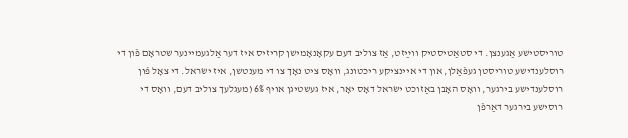טוריסטישע אַגענצן. די סטאַטיסטיק ווײַזט, אַז צוליב דעם עקאָנאָמישן קריזיס איז דער אַלגעמיינער שטראָם פֿון די רוסלענדישע טוריסטן געפֿאַלן, און די איינציקע ריכטונג, וואָס ציט נאָך צו די מענטשן, איז ישׂראל. די צאָל פֿון רוסלענדישע בירגער, וואָס האָבן באַזוכט ישׂראל דאָס יאָר, איז געשטיגן אויף 6% (מעגלעך צוליב דעם, וואָס די רוסישע בירגער דאַרפֿן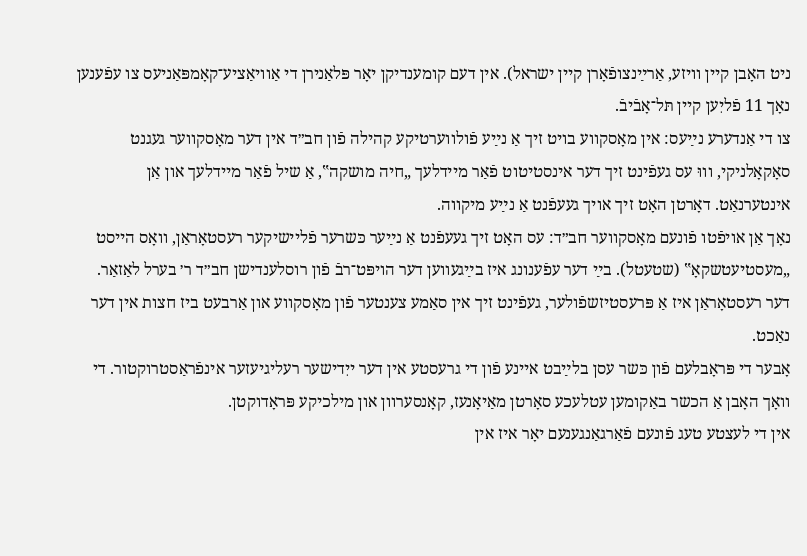ניט האָבן קיין וויזע, אַרײַנצופֿאָרן קיין ישראל). אין דעם קומענדיקן יאָר פּלאַנירן די אַוויאַציע־קאָמפּאַניעס צו עפֿענען נאָך 11 פֿליִען קיין תּל־אָבֿיבֿ.
צו די אַנדערע נײַעס: אין מאָסקווע בויט זיך אַ נײַע פֿולווערטיקע קהילה פֿון חב״ד אין דער מאָסקווער געגנט סאָקאָלניקי, וווּ עס געפֿינט זיך דער אינסטיטוט פֿאַר מיידלעך „חיה מושקה‟, אַ שיל פֿאַר מיידלעך און אַן אינטערנאַט. דאָרטן האָט זיך אויך געעפֿנט אַ נײַע מיקווה.
נאָך אַן אויפֿטו פֿונעם מאָסקווער חב״ד: עס האָט זיך געעפֿנט אַ נײַער כּשרער פֿליישיקער רעסטאָראַן, וואָס הייסט „מעסטיעטשקאָ‟ (שטעטל). בײַ דער עפֿענונג איז בײַגעווען דער הויפּט־רבֿ פֿון רוסלענדישן חב״ד ר׳ בערל לאַזאַר. דער רעסטאָראַן איז אַ פּרעסטיזשפֿולער, געפֿינט זיך אין סאַמע צענטער פֿון מאָסקווע און אַרבעט ביז חצות אין דער נאַכט.
אָבער די פּראָבלעם פֿון כּשר עסן בלײַבט איינע פֿון די גרעסטע אין דער ייִדישער רעליגיעזער אינפֿראַסטרוקטור. די וואָך האָבן אַ הכשר באַקומען עטלעכע סאָרטן מאַיאָנעז, קאָנסערוון און מילכיקע פּראָדוקטן.
אין די לעצטע טעג פֿונעם פֿאַרגאַנגענעם יאָר איז אין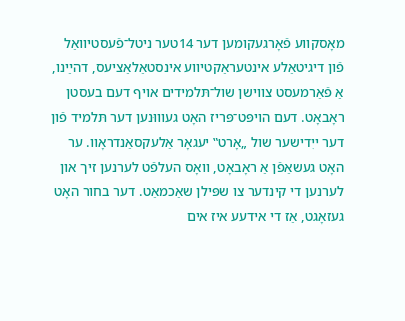מאָסקווע פֿאָרגעקומען דער 14טער ניטל־פֿעסטיוואַל פֿון דיגיטאַלע אינטעראַקטיווע אינסטאַלאַציעס, דהײַנו, אַ פֿאַרמעסט צווישן שול־תּלמידים אויף דעם בעסטן ראָבאָט. דעם הויפּט־פּריז האָט געוווּנען דער תּלמיד פֿון דער ייִדישער שול „אָרט‟ יעגאָר אַלעקסאַנדראָוו. ער האָט געשאַפֿן אַ ראָבאָט, וואָס העלפֿט לערנען זיך און לערנען די קינדער צו שפּילן שאַכמאַט. דער בחור האָט געזאָגט, אַז די אידעע איז אים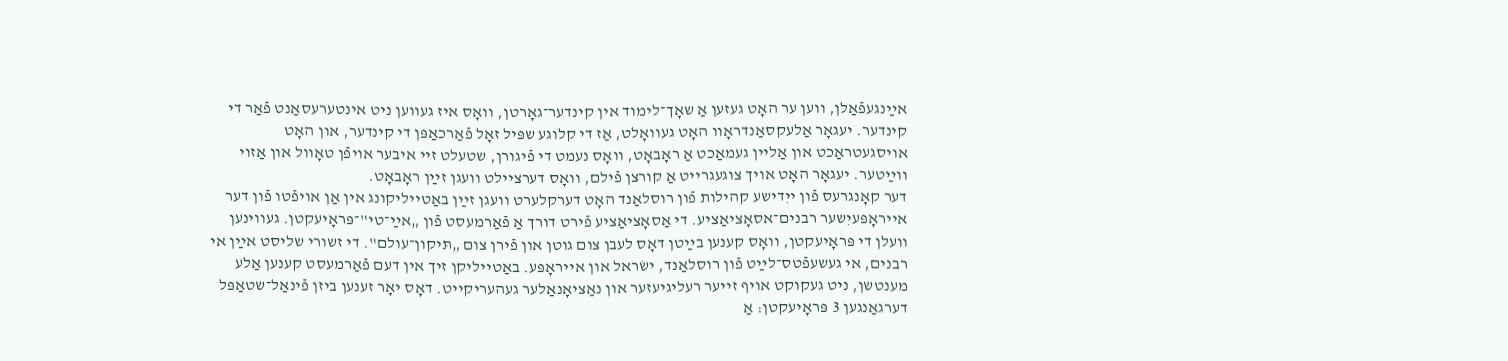אײַנגעפֿאַלן, ווען ער האָט געזען אַ שאָך־לימוד אין קינדער־גאָרטן, וואָס איז געווען ניט אינטערעסאַנט פֿאַר די קינדער. יעגאָר אַלעקסאַנדראָוו האָט געוואָלט, אַז די קלוגע שפּיל זאָל פֿאַרכאַפּן די קינדער, און האָט אויסגעטראַכט און אַליין געמאַכט אַ ראָבאָט, וואָס נעמט די פֿיגורן, שטעלט זיי איבער אויפֿן טאָוול און אַזוי ווײַטער. יעגאָר האָט אויך צוגעגרייט אַ קורצן פֿילם, וואָס דערציילט וועגן זײַן ראָבאָט.
דער קאָנגרעס פֿון ייִדישע קהילות פֿון רוסלאַנד האָט דערקלערט וועגן זײַן באַטייליקונג אין אַן אויפֿטו פֿון דער אייראָפּעיִשער רבנים־אסאָציאַציע. די אַסאָציאַציע פֿירט דורך אַ פֿאַרמעסט פֿון „אײַ־טי‟־פּראָיעקטן. געווינען וועלן די פּראָיעקטן, וואָס קענען בײַטן דאָס לעבן צום גוטן און פֿירן צום „תּיקון־עולם‟. די זשורי שליסט אײַן אי רבנים, אי געשעפֿטס־לײַט פֿון רוסלאַנד, ישׂראל און אייראָפּע. באַטייליקן זיך אין דעם פֿאַרמעסט קענען אַלע מענטשן, ניט געקוקט אויף זייער רעליגיעזער און נאַציאָנאַלער געהעריקייט. דאָס יאָר זענען ביזן פֿינאַל־שטאַפּל דערגאַנגען 3 פּראָיעקטן: אַ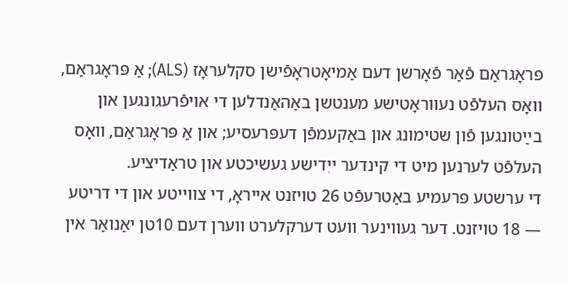פּראָגראַם פֿאַר פֿאָרשן דעם אַמיאָטראָפֿישן סקלעראָז (ALS); אַ פּראָגראַם, וואָס העלפֿט נעווראָטישע מענטשן באַהאַנדלען די אויפֿרעגונגען און בײַטונגען פֿון שטימונג און באַקעמפֿן דעפּרעסיע; און אַ פּראָגראַם, וואָס העלפֿט לערנען מיט די קינדער ייִדישע געשיכטע און טראַדיציע.
די ערשטע פּרעמיע באַטרעפֿט 26 טויזנט אייראָ, די צווייטע און די דריטע — 18 טויזנט. דער געווינער וועט דערקלערט ווערן דעם 10טן יאַנואַר אין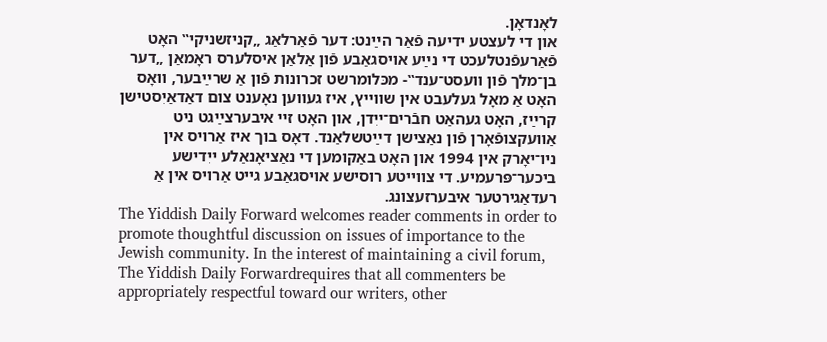לאָנדאָן.
און די לעצטע ידיעה פֿאַר הײַנט: דער פֿאַרלאַג „קניזשניקי‟ האָט פֿאַרעפֿנטלעכט די נײַע אויסגאַבע פֿון אַלאַן איסלערס ראָמאַן „דער בן־מלך פֿון וועסט־ענד‟- מכּלומרשט זכרונות פֿון אַ שרײַבער, וואָס האָט אַ מאָל געלעבט אין שווייץ, איז געווען נאָענט צום דאַדאַיִסטישן קרײַז, האָט געהאַט חבֿרים־ייִדן, און האָט זיי איבערצײַגט ניט אַוועקצופֿאָרן פֿון נאַצישן דײַטשלאַנד. דאָס בוך איז אַרויס אין ניו־יאָרק אין 1994 און האָט באַקומען די נאַציאָנאַלע ייִדישע ביכער־פּרעמיע. די צווייטע רוסישע אויסגאַבע גייט אַרויס אין אַ רעדאַגירטער איבערזעצונג.
The Yiddish Daily Forward welcomes reader comments in order to promote thoughtful discussion on issues of importance to the Jewish community. In the interest of maintaining a civil forum, The Yiddish Daily Forwardrequires that all commenters be appropriately respectful toward our writers, other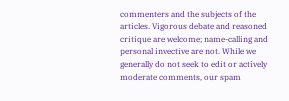commenters and the subjects of the articles. Vigorous debate and reasoned critique are welcome; name-calling and personal invective are not. While we generally do not seek to edit or actively moderate comments, our spam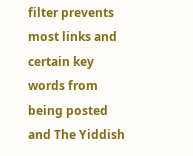filter prevents most links and certain key words from being posted and The Yiddish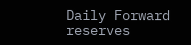Daily Forward reserves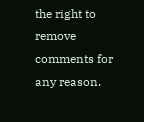the right to remove comments for any reason.